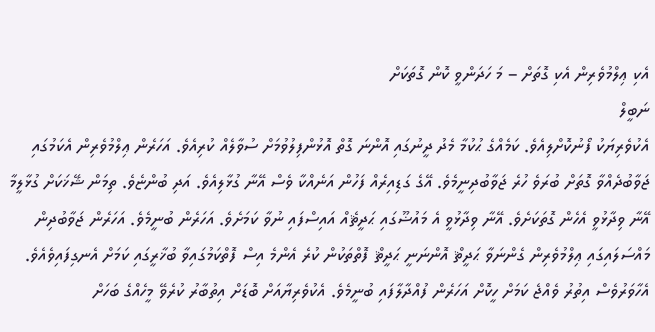އެކި ޢިލްމުވެރިން އެކި ގޮތަށް – މަ ހަދަންވީ ކޮން ގޮތަކަށް
ނަބީލް
އެކުވެރިޔަކު ފޯނުކޮށްލިއެވެ. ކަމެއްގެ ޙުކުމާ މެދު ދީނުގައި އޮންނަ ގޮތް އޮޅުންފިލުވުމަށް ސުވާލެއް ކުރިއެވެ. އަހަރެން ޢިލްމުވެރިން އެކަމުގައި ޖަވާބުދެއްވާ ގޮތަށް ބުރަވެ ހުރެ ޖަވާބުދިނީމެވެ. އޭގެ ގަޑިއިރެއް ފަހުން އަނެއްކާ ވެސް އޭނާ ގުޅާލިއެވެ. އަދި ބުންޏެވެ. ތިމަން ޝޭޚަކަށް ގުޅާލީމާ އޭނާ ވިދާޅުވީ އެހެން ގޮތަކަށެވެ. އޭނާ ވިދާޅުވީ އެ މައުޟޫގައި ޙަދީޘެއް އައިސްފައި ނުވާ ކަމަށެވެ. އަހަރެން ބުނީމެވެ. އަހަރެން ޖަވާބުދިން މައްސަލައިގައި ޢިލްމުވެރިން ގެންނަވާ ޙަދީޘް އޮންނަނީ ޙަދީޘް ފޮތްތަކުން ކުރެ އެންމެ އިސް ފޮތްކަމުގައިވާ ބުޚާރީގައި ކަމަށް އެނގިފައިވެއެވެ. އެހާވަރުވެސް އިތުރު ވެއްޖެ ކަމަށް ހީކޮށް އަހަރެން ފުއްދާލާފައި ބުނީމެވެ. އެކުވެރިޔާއަށް ބޮޑަށް އިތުބާރު ކުރެވޭ މީހެއްގެ ބަހަށް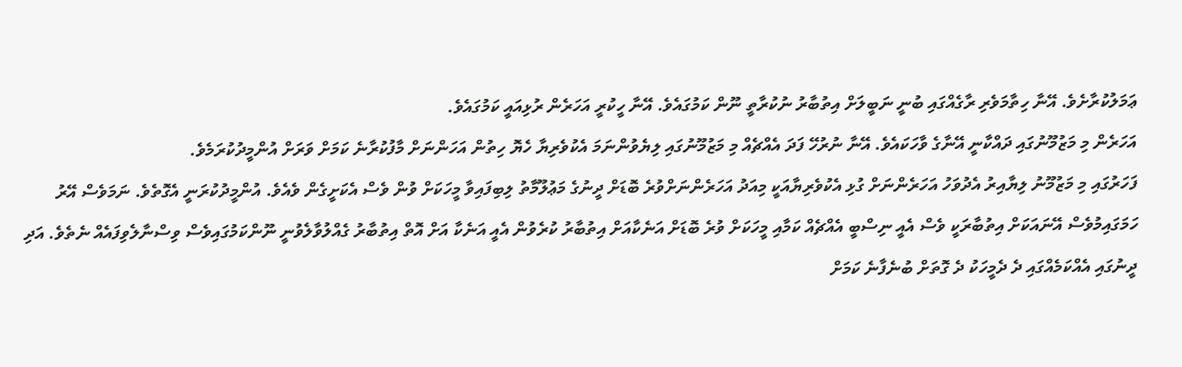ޢަމަލުކުރާށެވެ. އޭނާ ހިތާމަވެރި ރާގެއްގައި ބުނީ ނަބީލަށް އިތުބާރު ނުކުރާތީ ނޫން ކަމުގައެވެ. އޭނާ ހީކުރީ އަހަރެން ރުޅިއައީ ކަމުގައެވެ.
އަހަރެން މި މަޒުމޫނުގައި ދައްކާނީ އޭނާގެ ވާހަކައެވެ. އޭނާ ނުރުހޭ ފަދަ އެއްޗެއް މި މަޒުމޫނުގައި ލިޔެވުންނަމަ އެކުވެރިޔާ ހެޔޮ ހިތުން އަހަންނަށް މާފުކުރާނެ ކަމަށް ވަރަށް އުންމީދުކުރަމެވެ.
ފަހަރުގައި މި މަޒުމޫނު ލިޔާއިރު އެދުވަހު އަހަރެންނަށް ގުޅި އެކުވެރިޔާއަކީ މިއަދު އަހަރެންނަށްވުރެ ބޮޑަށް ދީނުގެ މަޢުލޫމާތު ލިބިފައިވާ މީހަކަށް ވުން ވެސް އެކަށީގެން ވެއެވެ. އުންމީދުކުރަނީ އެގޮތެވެ. ނަމަވެސް އޭރު ހަމަގައިމުވެސް އޭނައަކަށް އިތުބާރަކީ ވެސް އެއީ ނިސްބީ އެއްޗެއް ކަމާއި މީހަކަށް ވުރެ ބޮޑަށް އަނެކާއަށް އިތުބާރު ކުރެވުން އެއީ އަނެކާ އަށް އޮތް އިތުބާރު ގެއްލުވާލެވުނީ ނޫންކަމުގައިވެސް ވިސްނާލެވިފައެއް ނެތެވެ. އަދި ދީނުގައި އެއްކަމެއްގައި ދެ ދެމީހަކު ދެ ގޮތަށް ބުނެފާނެ ކަމަށް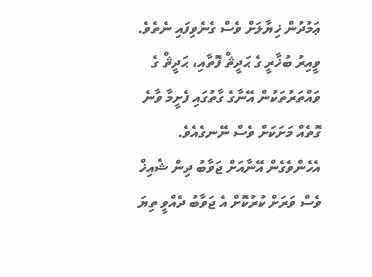ޢަމުދުން ޚިޔާލަށް ވެސް ގެނެވިފައި ނެތެވެ. ވީއިރު ބުޚާރީ ގެ ޙަދީޘް ފޮތާއި، ޙަދީޘް ގެ ވައްތަރުތަކުން އޭނާގެ ގާތުގައި ފެށީމާ ވާނެ ގޮތެއް މަށަކަށް ވެސް ނޭނގެއެވެ. އެހެންވެގެން އޭނާއަށް ޖަވާބު ދިން ޝެއިޚް ވެސް ވަރަށް ކުރުކޮށް އެ ޖަވާބު ދެއްވީ ތިޔަ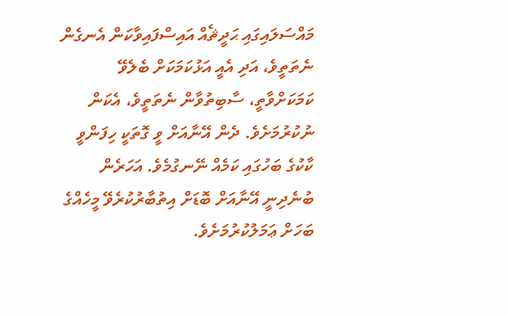މައްސަލައިގައި ޙަދީޘެއް އައިސްފައިވާކަން އެނގެން ނެތަތީވެ، އަދި އެއީ އަޅުކަމަކަށް ބެލެވޭ ކަމަކަށްވާތީ، ސާބިތުވާން ނެތަތީވެ، އެކަން ނުކުރުމަށެވެ. ދެން އޭނާއަށް ވީ ގޮތަކީ ހިފަންވީ ކާކުގެ ބަހުގައި ކަމެއް ނޭނގުމެވެ. އަހަރެން ބުނެދިނީ އޭނާއަށް ބޮޑަށް އިތުބާރުކުރެވޭ މީހެއްގެ ބަހަށް ޢަމަލުކުރުމަށެވެ.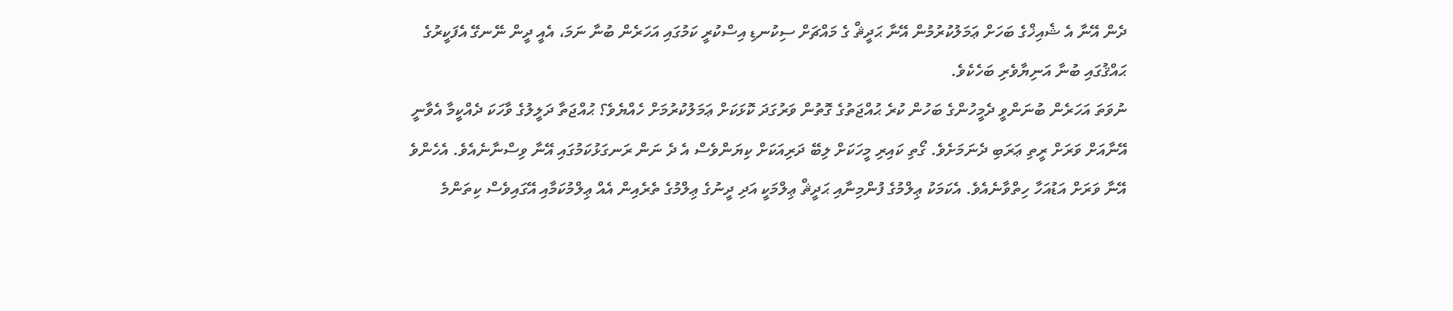ދެން އޭނާ އެ ޝެއިޚްގެ ބަހަށް ޢަމަލުކުރުމުން އޭނާ ޙަދީޘް ގެ މައްޗަށް ސިކުނޑި އިސްކުރީ ކަމުގައި އަހަރެން ބުނާ ނަމަ، އެއީ ދީން ނޭނގޭ އެފަކީރުގެ ޙައްޤުގައި ބުނާ އަނިޔާވެރި ބަހެކެވެ.
ނުވަތަ އަހަރެން ބުނަންވީ ދެމީހުންގެ ބަހުން ކުރެ ޙުއްޖަތުގެ ގޮތުން ވަރުގަދަ ކޮޅަކަށް ޢަމަލުކުރުމަށް ހެއްޔެވެ؟ ޙުއްޖަތާ ދަލީލުގެ ވާހަކަ ދެއްކީމާ އެވާނީ އޭނާއަށް ވަރަށް ރީތި ޢަރަބި ދެނަމަށެވެ. ގޯތި ކައިރި މީހަކަށް ލިބޭ ދަރިއަކަށް ކިޔަންވެސް އެ ދެ ނަން ރަނގަޅުކަމުގައި އޭނާ ވިސްނާނެއެވެ. އެހެންވެ އޭނާ ވަރަށް އަޑުއަހާ ހިތްވާނެއެވެ. އެކަމަކު ޢިލްމުގެ ފުންމިނާއި ޙަދީޘް ޢިލްމަކީ އަދި ދީނުގެ ޢިލްމުގެ ތެރެއިން އެއް ޢިލްމުކަމާއި އޭގައިވެސް ކިތަންމެ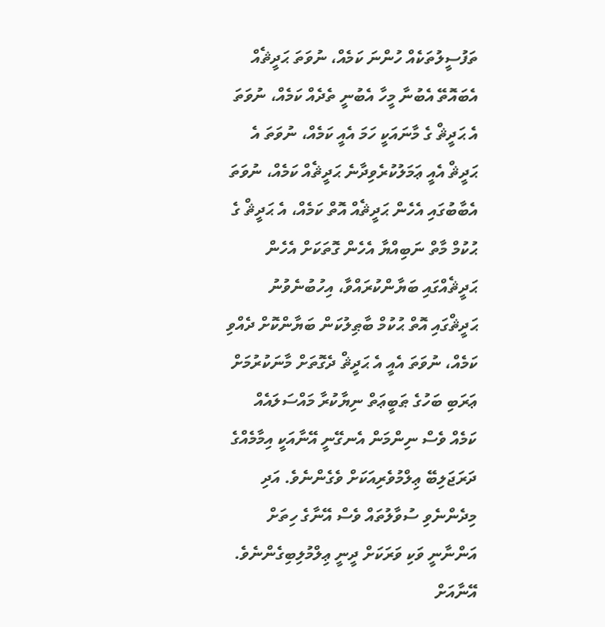ތަފުސީލުތަކެއް ހުންނަ ކަމެއް، ނުވަތަ ޙަދީޘެއް އެބައޮތޭ އެބުނާ މީހާ އެބުނީ ތެދެއް ކަމެއް، ނުވަތަ އެ ޙަދީޘް ގެ މާނައަކީ ހަމަ އެއީ ކަމެއް، ނުވަތަ އެ ޙަދީޘް އެއީ ޢަމަލުކުރެވިދާނެ ޙަދީޘެއް ކަމެއް، ނުވަތަ އެބާބުގައި އެހެން ޙަދީޘެއް އޮތް ކަމެއް، އެ ޙަދީޘް ގެ ޙުކުމް މާތް ނަބިއްޔާ އެހެން ގޮތަކަށް އެހެން ޙަދީޘެއްގައި ބަޔާންކުރައްވާ، އިހުބުނެވުނު ޙަދީޘްގައި އޮތް ޙުކުމް ބާޠިލުކަން ބަޔާންކޮށް ދެއްވި ކަމެއް، ނުވަތަ އެއީ އެ ޙަދީޘް ދެގޮތަށް މާނަކުރުމަށް ޢަރަބި ބަހުގެ ޠަބީޢަތް ނިޔާކުރާ މައްސަލައެއް ކަމެއް ވެސް ނިންމަން އެނގޭނީ އޭނާއަކީ އިމާމެއްގެ ދަރަޖަލިބޭ ޢިލްމުވެރިއަކަށް ވެގެންނެވެ. އަދި މިދެންނެވި ސުވާލުތައް ވެސް އޭނާގެ ހިތަށް އަންނާނީ ވަކި ވަރަކަށް ދީނީ ޢިލްމުލިބިގެންނެވެ.
އޭނާއަށް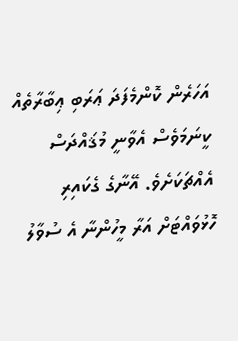އަހަރެން ކޮންމެފަދަ ޢަރަބި ޢިބާރާތެއް ކީނަމަވެސް އެވާނީ މުޤައްދަސް އެއްޗަކަށެވެ. އޭނާގެ ގެކައިރި ހޮޅުވައްޓަށް އަރާ މީހުންނާ އެ ސުވާލު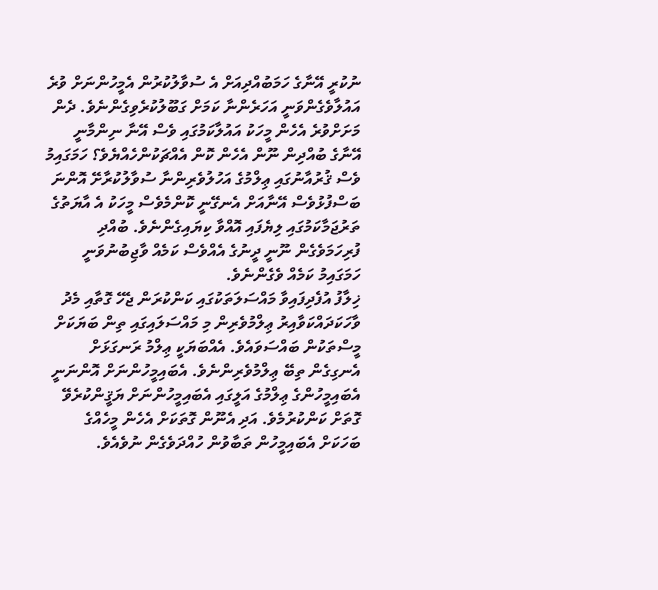ނުކުރީ އޭނާގެ ހަމަބުއްދިއަށް އެ ސުވާލުކުރުން އެމީހުންނަށް ވުރެ އައުލާވެގެންވަނީ އަހަރެންނާ ކަމަށް ގަބޫލުކުރެވިގެންނެވެ. ދެން މަށަށްވުރެ އެހެން މީހަކު އައުލާކަމުގައި ވެސް އޭނާ ނިންމާނީ އޭނާގެ ބުއްދިން ނޫން އެހެން ކޮން އެއްޗަކުންހެއްޔެވެ؟ ހަމަގައިމު ވެސް ޤުރުއާނުގައި ޢިލްމުގެ އަހުލުވެރިންނާ ސުވާލުކުރާށޭ އޮންނަ ބަސްފުޅުވެސް އޭނާއަށް އެނގޭނީ ކޮންމެވެސް މީހަކު އެ އާޔަތުގެ ތަރުޖަމާކަމުގައި ލިޔެފައި އޮއްވާ ކިޔައިގެންނެވެ. ބުއްދި ފުރިހަމަވެގެން ނޫނީ ދީނުގެ އެއްވެސް ކަމެއް ވާޖިބުނުވަނީ ހަމަގައިމު ކަމެއް ވެގެންނެވެ.
ޚިލާފު އުފެދިފައިވާ މައްސަލަތަކުގައި ކަންކުރަން ޖެހޭ ގޮތާއި މެދު ވާހަކަދައްކަވާއިރު ޢިލްމުވެރިން މި މައްސަލައިގައި ތިން ބަޔަކަށް މީސްތަކުން ބައްސަވައެވެ. އެއްބަޔަކީ ޢިލްމު ރަނގަޅަށް އެނގިގެން ތިބޭ ޢިލްމުވެރިންނެވެ. އެބައިމީހުންނަށް އޮންނަނީ އެބައިމީހުންގެ ޢިލްމުގެ އަލީގައި އެބައިމީހުންނަށް ޔަޤީންކުރެވޭ ގޮތަށް ކަންކުރުމެވެ. އަދި އެނޫން ގޮތަކަށް އެހެން މީހެއްގެ ބަހަކަށް އެބައިމީހުން ތަބާވުން ހުއްދަވެގެން ނުވެއެވެ.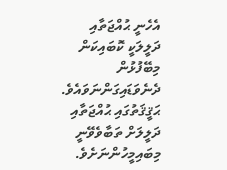އެހެނީ ޙުއްޖަތާއި ދަލީލަކީ ކޮބައިކަން މިބޭފުޅުން ދެނެވަޑައިގަންނަވައެވެ. ޙަޤީޤަތުގައި ޙުއްޖަތާއި ދަލީލަށް ތަބާވެވޭނީ މިބައިމީހުންނަށެވެ.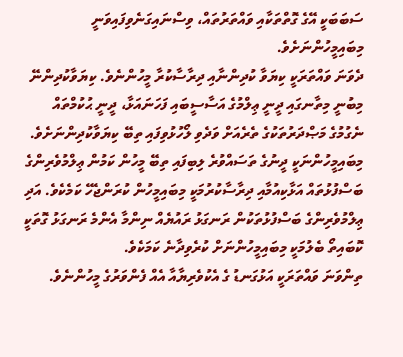ސަބަބަކީ އޭގެ ގޮތްތަކާއި ވައްތަރުތައް، ވިސްނައިގަނެވިފައިވަނީ މިބައިމީހުންނަށެވެ.
ދެވަނަ ވައްތަރަކީ ކިޔަވާ ކުދިންނާއި ދިރާސާކުރާ މީހުންނެވެ. ކިޔަވާކުދިންނޭ މިބުނީ މިތާނގައި ދީނީ ޢިލްމުގެ އަސާސީބައި ފަހަނައަޅާ، ދީނީ ޙުކުމްތައް ނެގުމުގެ މަޞްދަރުތަކުގެ ތެރެއަށް ވަދެވި ލޯހުޅުވިފައި ތިބޭ ކިޔަވާކުދިންނަށެވެ. މިބައިމީހުންނަކީ ދީނުގެ ތަސައްވުރެ ލިބިފައި ތިބޭ މީހުން ކަމުން ޢިލްމުވެރިންގެ ބަސްފުޅުތައް އަޅާކިއުމާއި ދިރާސާކުރުމަކީ މިބައިމީހުން ކުރަންޖެހޭ ކަމެކެވެ. އަދި ޢިލްމުވެރިންގެ ބަސްފުޅުތަކުން ރަނގަޅު ރައުޔެއް ނިންމާ އެންމެ ރަނގަޅު ގޮތަކީ ކޮބައިތޯ ބެލުމަކީ މިބައިމީހުންނަށް ކުރެވިދާނެ ކަމަކެވެ.
ތިންވަނަ ވައްތަރަކީ އަޅުގަނޑު ގެ އެކުވެރިޔާއާ އެއް ފެންވަރުގެ މީހުންނެވެ.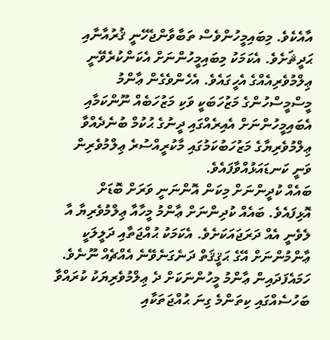އާއެކެވެ. މިބައިމީހުންވެސް ތަބާވާންޖެހޭނީ ޤުރުއާނާއި ޙަދީޘަށެވެ. އެކަމަކު މިބައިމީހުންނަށް އެކަންކުރެވޭނީ ޢިލްމުވެރިއެއްގެ އެހީގައެވެ. އެހެންވެގެން ޢާންމު މީސްމީސްހުންގެ މަޒުހަބަކީ ވަކި މަޒުހަބެއް ނޫންކަމާއި އެބައިމީހުންނަށް އެއިރެއްގައި ދީނުގެ ޙުކުމް ބުނެދެއްވާ ޢިލްމުވެރިޔާގެ މަޒުހަބުކަމުގައި މާކުރީއްސުރެ ޢިލްމުވެރިން ވަނީ ކަނޑައަޅުއްވާފައެވެ.
ބައެއް ކުދީންނަށް މިކަން އޮންނަނީ ވަރަށް ބޮޑަށް އޮޅިފައެވެ. ބައެއް ކުދިންނަށް ޢާންމު މީހާއާ ޢިލްމުވެރިޔާ އާ ލެވެނީ އެއް ދަރަޖައަކަށެވެ. އެކަމަކު ޙުއްޖަތާއި ދަލީލަކީ ޢާންމުންނަށް އޭގެ ޙަޤީޤަތް ދަނެގަނެވޭނެ އެއްޗެއް ނޫނެވެ. ހަމައެފަދައިން ޢާންމު މީހުންނަކަށް ދެ ޢިލްމުވެރިޔަކު ކުރައްވާ ބަހުސެއްގައި ކިތަންމެ ގިނަ ޙުއްޖަތަކާއި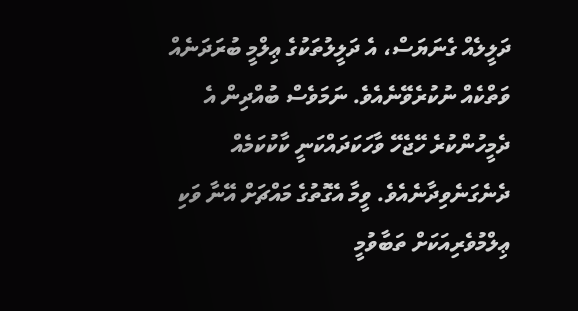ދަލީލެއް ގެނަޔަސް، އެ ދަލީލުތަކުގެ ޢިލްމީ ބުރަދަނެއް ވަތްކެއް ނުކުރެވޭނެއެވެ. ނަމަވެސް ބުއްދިން އެ ދެމީހުންކުރެ ހޭޖެހޭ ވާހަކަދައްކަނީ ކާކުކަމެއް ދެނެގަނެވިދާނެއެވެ. ވީމާ އެގޮތުގެ މައްޗަށް އޭނާ ވަކި ޢިލްމުވެރިއަކަށް ތަބާވުމީ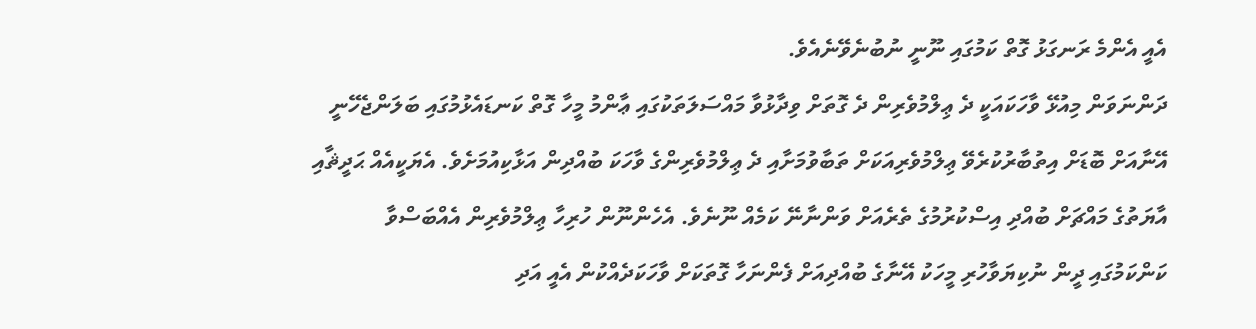އެއީ އެންމެ ރަނގަޅު ގޮތް ކަމުގައި ނޫނީ ނުބުނެވޭނެއެވެ.
ދަންނަވަން މިއުޅޭ ވާހަކައަކީ ދެ ޢިލްމުވެރިން ދެ ގޮތަށް ވިދާޅުވާ މައްސަލަތަކުގައި ޢާންމު މީހާ ގޮތް ކަނޑައެޅުމުގައި ބަލަންޖެހޭނީ އޭނާއަށް ބޮޑަށް އިތުބާރުކުރެވޭ ޢިލްމުވެރިއަކަށް ތަބާވުމަށާއި ދެ ޢިލްމުވެރިންގެ ވާހަކަ ބުއްދިން އަޅާކިއުމަށެވެ. އެޔަކީއެއް ޙަދީޘާއި އާޔަތުގެ މައްޗަށް ބުއްދި އިސްކުރުމުގެ ތެރެއަށް ވަންނާނޭ ކަމެއް ނޫނެވެ. އެހެންނޫން ހުރިހާ ޢިލްމުވެރިން އެއްބަސްވާ ކަންކަމުގައި ދީން ނުކިޔަވާހުރި މީހަކު އޭނާގެ ބުއްދިއަށް ފެންނަހާ ގޮތަކަށް ވާހަކަދެއްކުން އެއީ އަދި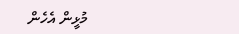މުޅީން އެހެން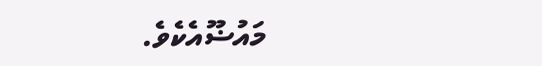މައުޟޫއެކެވެ.